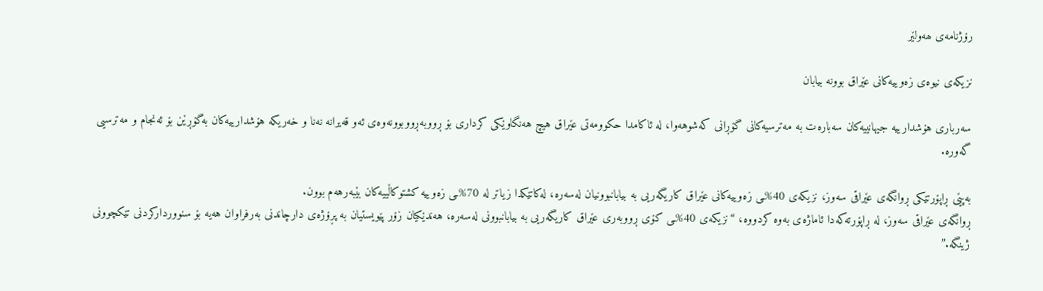رۆژنامەی ھەولێر

نزیکەی نیوەی زەوییەکانی عێراق بوونە بیابان

سەرباری هۆشدارییە جیهانییەکان سەبارەت بە مەترسیەکانی گۆڕانی کەشوهەوا، لە ئاکامدا حکوومەتی عێراق هیچ هەنگاوێکی کرداری بۆ ڕووبەڕووبوونەوەی ئەو قەیرانە نەنا و خەریکە هۆشدارییەکان بەگۆڕێن بۆ ئەنجام و مەترسیی گەورە.

بەپێی ڕاپۆرتێکی ڕوانگەی عێراقی سەوز، نزیکەی 40%ـی زەوییەکانی عێراق کاریگەریی بە بیابانبوونیان لەسەرە، لەکاتێکدا زیاتر لە 70%ـی زەوییە کشتوکاڵییەکان بێبەرهەم بوون.
ڕوانگەی عێراقی سەوز، لە ڕاپۆرتەکەدا ئاماژەی بەوە کردووە، “نزیکەی 40%ـی کۆی ڕووبەری عێراق کاریگەریی بە بیابانبوونی لەسەرە، هەندێکیان زۆر پێویستیان بە پڕۆژەی دارچاندنی بەرفراوان هەیە بۆ سنووردارکردنی تێکچوونی ژینگە.”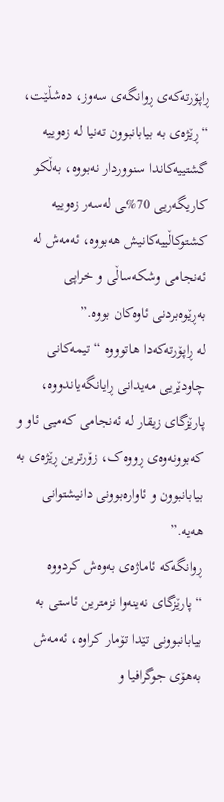ڕاپۆرتەکەی ڕوانگەی سەوز، دەشڵێت، “ڕێژەی بە بیابانبوون تەنیا لە زەوییە گشتییەکاندا سنووردار نەبووە، بەڵکو کاریگەریی 70%ـی لەسەر زەوییە کشتوکاڵییەکانیش هەبووە، ئەمەش لە ئەنجامی وشکەساڵی و خراپی بەڕێوەبردنی ئاوەکان بووە.”
لە ڕاپۆرتەکەدا هاتوووە “تیمەکانی چاودێریی مەیدانی ڕایانگەیاندووە، پارێزگای زیقار لە ئەنجامی کەمیی ئاو و کەبوونەوەی ڕووەک، زۆرترین ڕێژەی بە بیابانبوون و ئاوارەبوونی دانیشتوانی هەیە.”
ڕوانگەکە ئاماژەی بەوەش کردووە “پارێزگای نەینەوا نزمترین ئاستی بە بیابانبوونی تێدا تۆمار کراوە، ئەمەش بەهۆی جوگرافیا و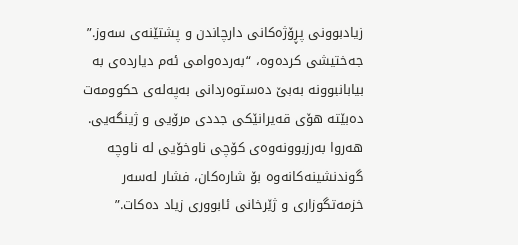زیادبوونی پڕۆژەکانی دارچاندن و پشتێنەی سەوز.”
جەختیشی کردەوە، “بەردەوامی ئەم دیاردەی بە بیابانبوونە بەبێ دەستوەردانی بەپەلەی حکوومەت دەبێتە هۆی قەیرانێکی جددی مرۆیی و ژینگەیی. هەروا بەرزبوونەوەی کۆچی ناوخۆیی لە ناوچە گوندنشینەکانەوە بۆ شارەکان، فشار لەسەر خزمەتگوزاری و ژێرخانی ئابووری زیاد دەکات.”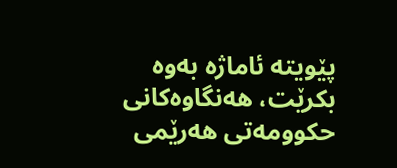پێویتە ئاماژە بەوە بکرێت، هەنگاوەکانی حکوومەتی هەرێمی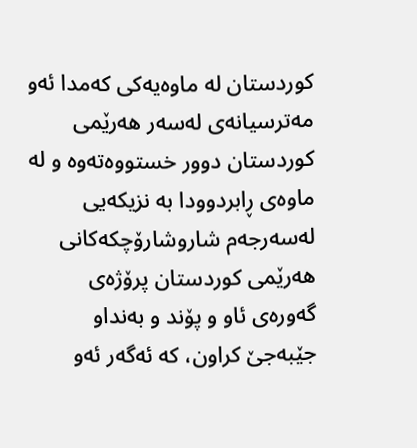کوردستان لە ماوەیەکی کەمدا ئەو مەترسیانەی لەسەر هەرێمی کوردستان دوور خستووەتەوە و لە ماوەی ڕابردوودا بە نزیکەیی لەسەرجەم شاروشارۆچکەکانی هەرێمی کوردستان پرۆژەی گەورەی ئاو و پۆند و بەنداو جێبەجێ کراون، کە ئەگەر ئەو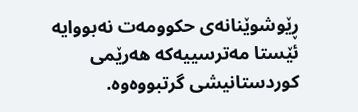ڕێوشوێنانەی حکوومەت نەبووایە ئێستا مەترسییەکە هەرێمی کوردستانیشی گرتبووەوە.